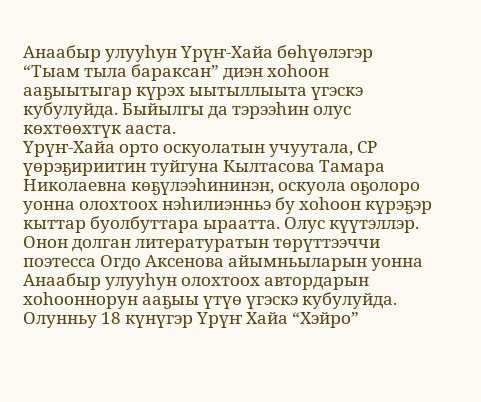Анаабыр улууһун Үрүҥ-Хайа бөһүөлэгэр “Тыам тыла бараксан” диэн хоһоон ааҕыытыгар күрэх ыытыллыыта үгэскэ кубулуйда. Быйылгы да тэрээһин олус көхтөөхтүк ааста.
Үрүҥ-Хайа орто оскуолатын учуутала, СР үөрэҕириитин туйгуна Кылтасова Тамара Николаевна көҕүлээһининэн, оскуола оҕолоро уонна олохтоох нэһилиэнньэ бу хоһоон күрэҕэр кыттар буолбуттара ыраатта. Олус күүтэллэр. Онон долган литературатын төрүттээччи поэтесса Огдо Аксенова айымньыларын уонна Анаабыр улууһун олохтоох автордарын хоһооннорун ааҕыы үтүө үгэскэ кубулуйда.
Олунньу 18 күнүгэр Үрүҥ Хайа “Хэйро”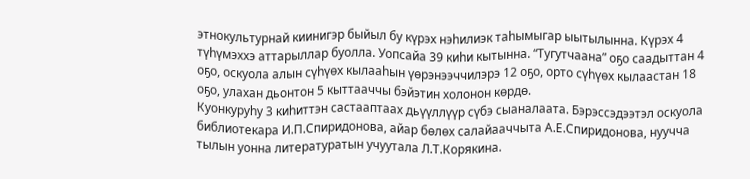этнокультурнай киинигэр быйыл бу күрэх нэһилиэк таһымыгар ыытылынна. Күрэх 4 түһүмэххэ аттарыллар буолла. Уопсайа 39 киһи кытынна. “Тугутчаана” оҕо саадыттан 4 оҕо, оскуола алын сүһүөх кылааһын үөрэнээччилэрэ 12 оҕо, орто сүһүөх кылаастан 18 оҕо, улахан дьонтон 5 кыттааччы бэйэтин холонон көрдө.
Куонкуруһу 3 киһиттэн састааптаах дьүүллүүр сүбэ сыаналаата. Бэрэссэдээтэл оскуола библиотекара И.П.Спиридонова, айар бөлөх салайааччыта А.Е.Спиридонова, нуучча тылын уонна литературатын учуутала Л.Т.Корякина.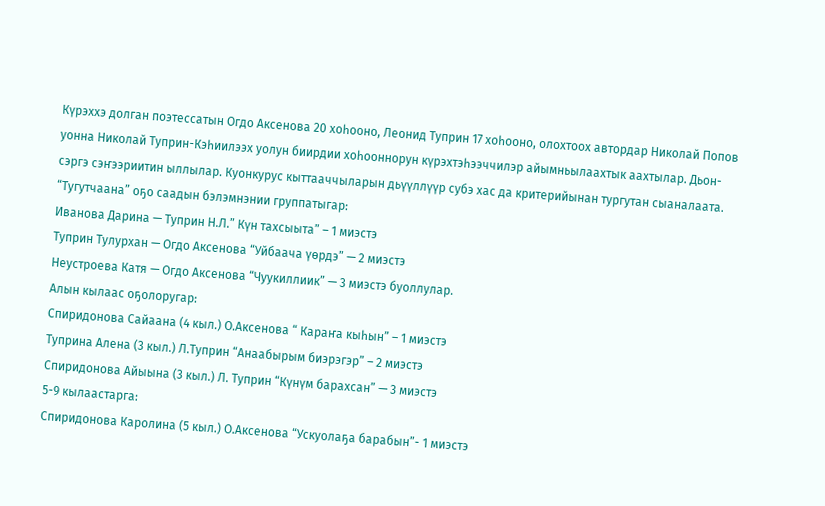Күрэххэ долган поэтессатын Огдо Аксенова 20 хоһооно, Леонид Туприн 17 хоһооно, олохтоох автордар Николай Попов уонна Николай Туприн-Кэһиилээх уолун биирдии хоһооннорун күрэхтэһээччилэр айымньылаахтык аахтылар. Дьон-сэргэ сэҥээриитин ыллылар. Куонкурус кыттааччыларын дьүүллүүр субэ хас да критерийынан тургутан сыаналаата.
“Тугутчаана” оҕо саадын бэлэмнэнии группатыгар:
Иванова Дарина — Туприн Н.Л.” Күн тахсыыта” – 1 миэстэ
Туприн Тулурхан — Огдо Аксенова “Уйбаача үөрдэ” — 2 миэстэ
Неустроева Катя — Огдо Аксенова “Чуукиллиик” — 3 миэстэ буоллулар.
Алын кылаас оҕолоругар:
Спиридонова Сайаана (4 кыл.) О.Аксенова “ Караҥа кыһын” – 1 миэстэ
Туприна Алена (3 кыл.) Л.Туприн “Анаабырым биэрэгэр” – 2 миэстэ
Спиридонова Айыына (3 кыл.) Л. Туприн “Күнүм барахсан” — 3 миэстэ
5-9 кылаастарга:
Спиридонова Каролина (5 кыл.) О.Аксенова “Ускуолаҕа барабын”- 1 миэстэ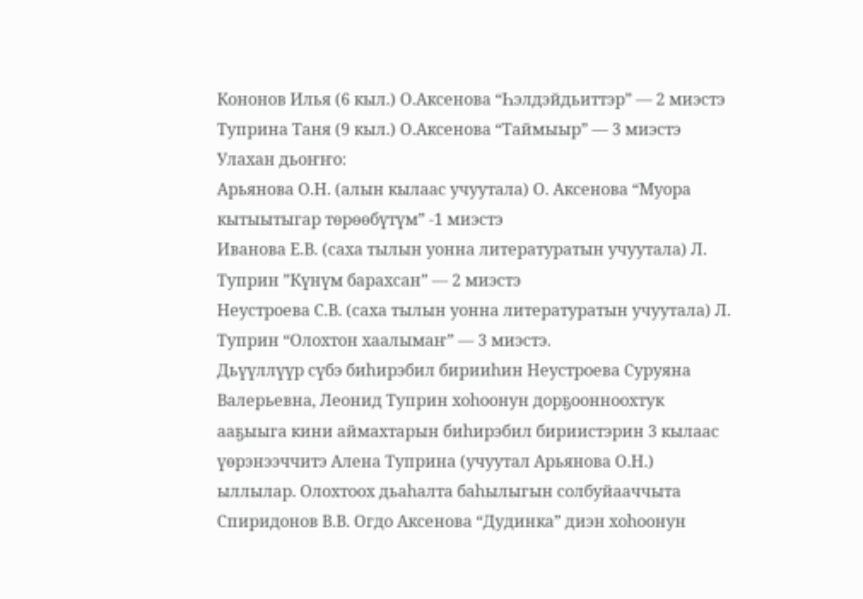Кононов Илья (6 кыл.) О.Аксенова “Һэлдэйдьиттэр” — 2 миэстэ
Туприна Таня (9 кыл.) О.Аксенова “Таймыыр” — 3 миэстэ
Улахан дьоҥҥо:
Арьянова О.Н. (алын кылаас учуутала) О. Аксенова “Муора кытыытыгар төрөөбүтүм” -1 миэстэ
Иванова Е.В. (саха тылын уонна литературатын учуутала) Л. Туприн ”Күнүм барахсан” — 2 миэстэ
Неустроева С.В. (саха тылын уонна литературатын учуутала) Л. Туприн “Олохтон хаалымаҥ” — 3 миэстэ.
Дьүүллүүр сүбэ биһирэбил бирииһин Неустроева Суруяна Валерьевна, Леонид Туприн хоһоонун дорҕоонноохтук ааҕыыга кини аймахтарын биһирэбил бириистэрин 3 кылаас үөрэнээччитэ Алена Туприна (учуутал Арьянова О.Н.) ыллылар. Олохтоох дьаһалта баһылыгын солбуйааччыта Спиридонов В.В. Огдо Аксенова “Дудинка” диэн хоһоонун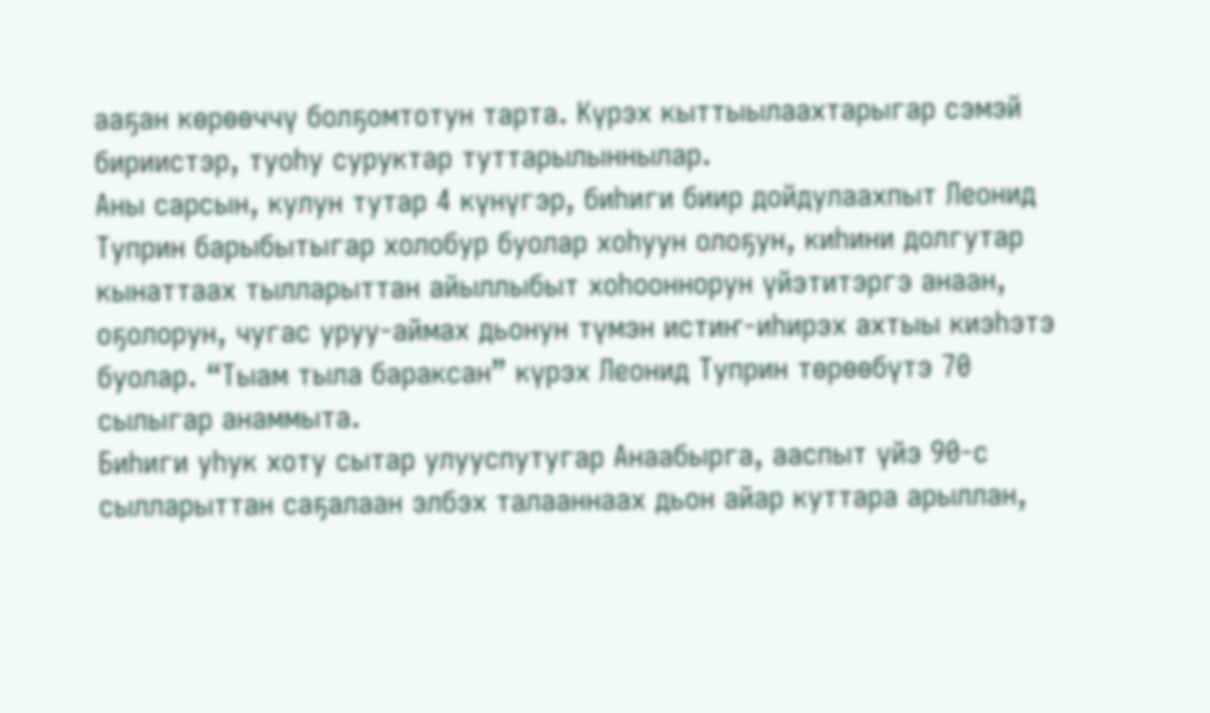ааҕан көрөөччү болҕомтотун тарта. Күрэх кыттыылаахтарыгар сэмэй бириистэр, туоһу суруктар туттарылыннылар.
Аны сарсын, кулун тутар 4 күнүгэр, биһиги биир дойдулаахпыт Леонид Туприн барыбытыгар холобур буолар хоһуун олоҕун, киһини долгутар кынаттаах тылларыттан айыллыбыт хоһооннорун үйэтитэргэ анаан, оҕолорун, чугас уруу-аймах дьонун түмэн истиҥ-иһирэх ахтыы киэһэтэ буолар. “Тыам тыла бараксан” күрэх Леонид Туприн төрөөбүтэ 70 сылыгар анаммыта.
Биһиги уһук хоту сытар улууспутугар Анаабырга, ааспыт үйэ 90-с сылларыттан саҕалаан элбэх талааннаах дьон айар куттара арыллан,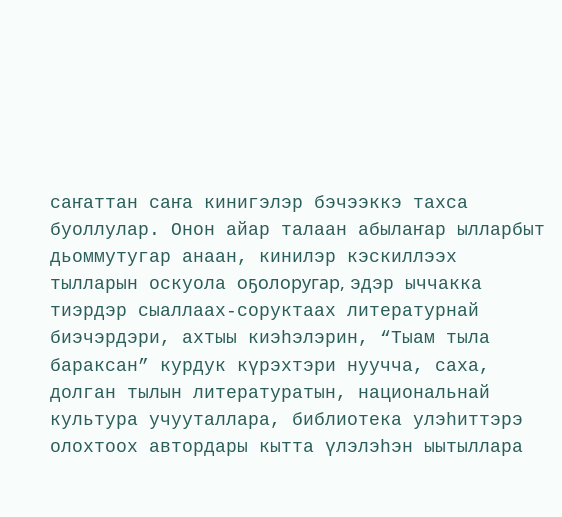саҥаттан саҥа кинигэлэр бэчээккэ тахса буоллулар. Онон айар талаан абылаҥар ылларбыт дьоммутугар анаан, кинилэр кэскиллээх тылларын оскуола оҕолоругар, эдэр ыччакка тиэрдэр сыаллаах-соруктаах литературнай биэчэрдэри, ахтыы киэһэлэрин, “Тыам тыла бараксан” курдук күрэхтэри нуучча, саха, долган тылын литературатын, национальнай культура учууталлара, библиотека улэһиттэрэ олохтоох автордары кытта үлэлэһэн ыытыллара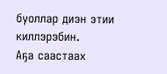буоллар диэн этии киллэрэбин.
Аҕа саастаах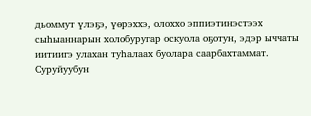дьоммут үлэҕэ, үөрэххэ, олоххо эппиэтинэстээх сыһыаннарын холобуругар оскуола оҕотун, эдэр ыччаты иитиигэ улахан туһалаах буолара саарбахтаммат.
Суруйуубун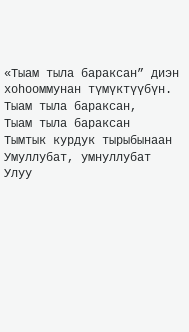«Тыам тыла бараксан” диэн хоһооммунан түмүктүүбүн.
Тыам тыла бараксан,
Тыам тыла бараксан
Тымтык курдук тырыбынаан
Умуллубат, умнуллубат
Улуу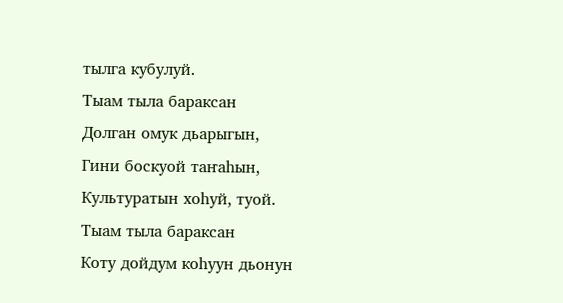тылга кубулуй.
Тыам тыла бараксан
Долган омук дьарыгын,
Гини боскуой таҥаһын,
Культуратын хоһуй, туой.
Тыам тыла бараксан
Коту дойдум коһуун дьонун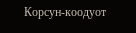Корсун-коодуот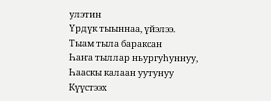улэтин
Үрдүк тыыннаа, үйэлээ.
Тыам тыла бараксан
Һаҥа тыллар ньургуһуннуу,
Һааскы калаан уутунуу
Күүстээх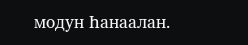модун Һанаалан.